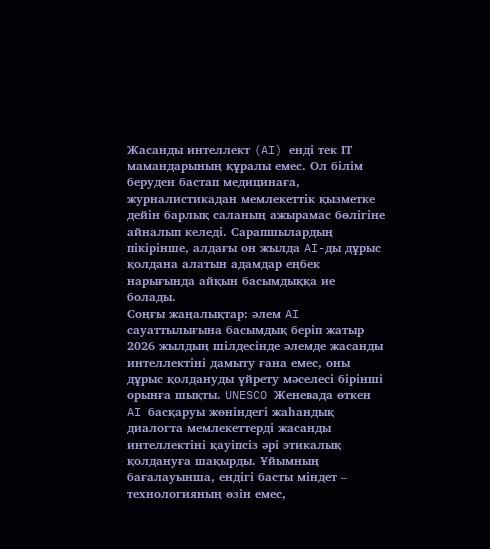Жасанды интеллект (AI) енді тек ІТ мамандарының құралы емес. Ол білім беруден бастап медицинаға, журналистикадан мемлекеттік қызметке дейін барлық саланың ажырамас бөлігіне айналып келеді. Сарапшылардың пікірінше, алдағы он жылда AI-ды дұрыс қолдана алатын адамдар еңбек нарығында айқын басымдыққа ие болады.
Соңғы жаңалықтар: әлем AI сауаттылығына басымдық беріп жатыр
2026 жылдың шілдесінде әлемде жасанды интеллектіні дамыту ғана емес, оны дұрыс қолдануды үйрету мәселесі бірінші орынға шықты. UNESCO Женевада өткен AI басқаруы жөніндегі жаһандық диалогта мемлекеттерді жасанды интеллектіні қауіпсіз әрі этикалық қолдануға шақырды. Ұйымның бағалауынша, ендігі басты міндет – технологияның өзін емес,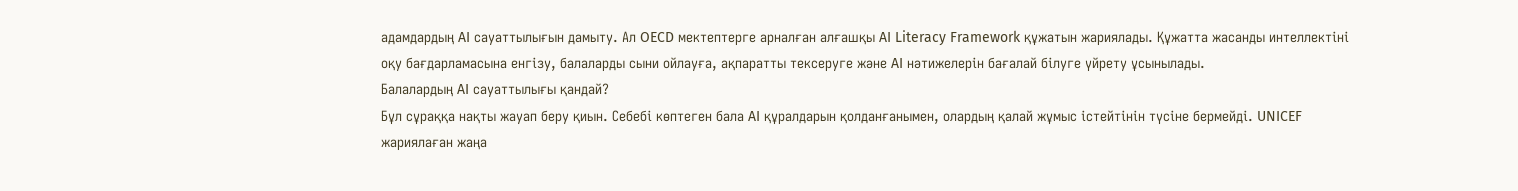адамдардың AI сауаттылығын дамыту. Ал OECD мектептерге арналған алғашқы AI Literacy Framework құжатын жариялады. Құжатта жасанды интеллектіні оқу бағдарламасына енгізу, балаларды сыни ойлауға, ақпаратты тексеруге және AI нәтижелерін бағалай білуге үйрету ұсынылады.
Балалардың AI сауаттылығы қандай?
Бұл сұраққа нақты жауап беру қиын. Себебі көптеген бала AI құралдарын қолданғанымен, олардың қалай жұмыс істейтінін түсіне бермейді. UNICEF жариялаған жаңа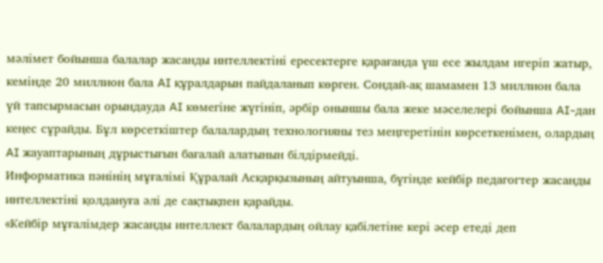мәлімет бойынша балалар жасанды интеллектіні ересектерге қарағанда үш есе жылдам игеріп жатыр, кемінде 20 миллион бала AI құралдарын пайдаланып көрген. Сондай-ақ шамамен 13 миллион бала үй тапсырмасын орындауда AI көмегіне жүгініп, әрбір оныншы бала жеке мәселелері бойынша AI-дан кеңес сұрайды. Бұл көрсеткіштер балалардың технологияны тез меңгеретінін көрсеткенімен, олардың AI жауаптарының дұрыстығын бағалай алатынын білдірмейді.
Информатика пәнінің мұғалімі Құралай Асқарқызының айтуынша, бүгінде кейбір педагогтер жасанды интеллектіні қолдануға әлі де сақтықпен қарайды.
«Кейбір мұғалімдер жасанды интеллект балалардың ойлау қабілетіне кері әсер етеді деп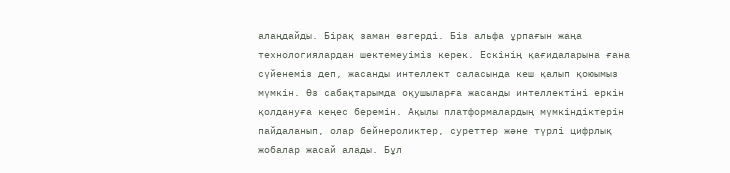алаңдайды. Бірақ заман өзгерді. Біз альфа ұрпағын жаңа технологиялардан шектемеуіміз керек. Ескінің қағидаларына ғана сүйенеміз деп, жасанды интеллект саласында кеш қалып қоюымыз мүмкін. Өз сабақтарымда оқушыларға жасанды интеллектіні еркін қолдануға кеңес беремін. Ақылы платформалардың мүмкіндіктерін пайдаланып, олар бейнероликтер, суреттер және түрлі цифрлық жобалар жасай алады. Бұл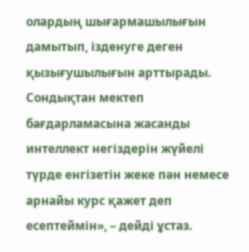олардың шығармашылығын дамытып, ізденуге деген қызығушылығын арттырады. Сондықтан мектеп бағдарламасына жасанды интеллект негіздерін жүйелі түрде енгізетін жеке пән немесе арнайы курс қажет деп есептеймін», – дейді ұстаз.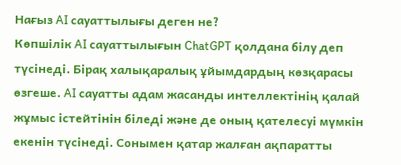Нағыз AI сауаттылығы деген не?
Көпшілік AI сауаттылығын ChatGPT қолдана білу деп түсінеді. Бірақ халықаралық ұйымдардың көзқарасы өзгеше. AI сауатты адам жасанды интеллектінің қалай жұмыс істейтінін біледі және де оның қателесуі мүмкін екенін түсінеді. Сонымен қатар жалған ақпаратты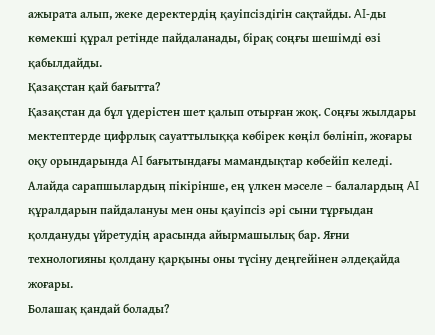ажырата алып, жеке деректердің қауіпсіздігін сақтайды. AI-ды көмекші құрал ретінде пайдаланады, бірақ соңғы шешімді өзі қабылдайды.
Қазақстан қай бағытта?
Қазақстан да бұл үдерістен шет қалып отырған жоқ. Соңғы жылдары мектептерде цифрлық сауаттылыққа көбірек көңіл бөлініп, жоғары оқу орындарында AI бағытындағы мамандықтар көбейіп келеді. Алайда сарапшылардың пікірінше, ең үлкен мәселе – балалардың AI құралдарын пайдалануы мен оны қауіпсіз әрі сыни тұрғыдан қолдануды үйретудің арасында айырмашылық бар. Яғни технологияны қолдану қарқыны оны түсіну деңгейінен әлдеқайда жоғары.
Болашақ қандай болады?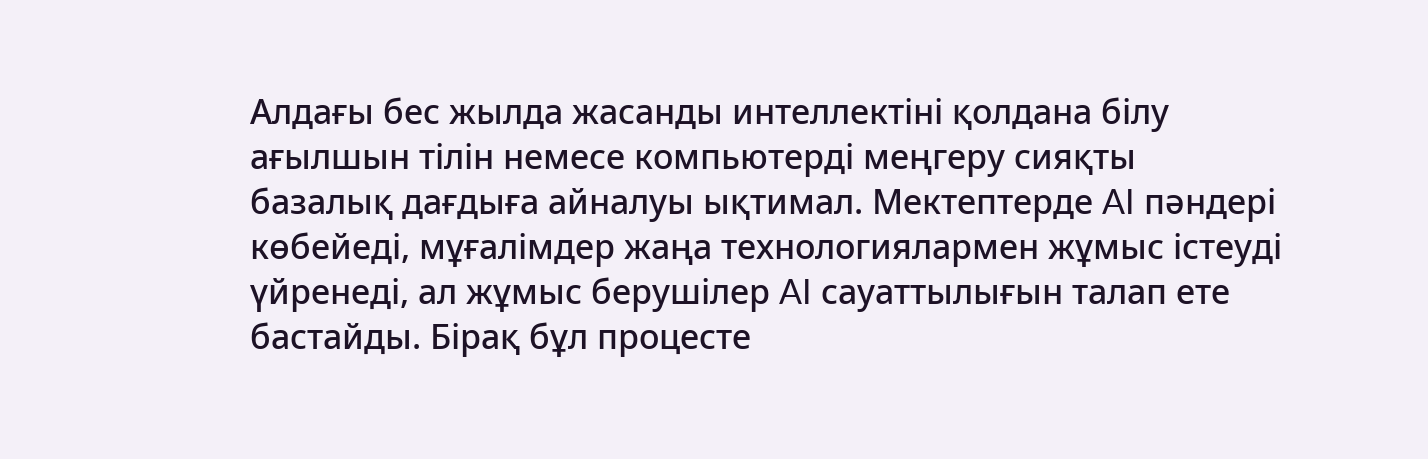Алдағы бес жылда жасанды интеллектіні қолдана білу ағылшын тілін немесе компьютерді меңгеру сияқты базалық дағдыға айналуы ықтимал. Мектептерде AI пәндері көбейеді, мұғалімдер жаңа технологиялармен жұмыс істеуді үйренеді, ал жұмыс берушілер AI сауаттылығын талап ете бастайды. Бірақ бұл процесте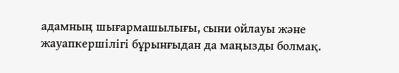адамның шығармашылығы, сыни ойлауы және жауапкершілігі бұрынғыдан да маңызды болмақ.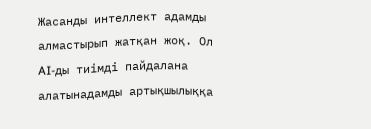Жасанды интеллект адамды алмастырып жатқан жоқ. Ол AI-ды тиімді пайдалана алатынадамды артықшылыққа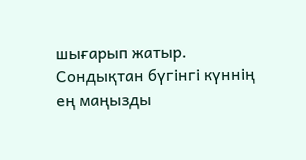шығарып жатыр. Сондықтан бүгінгі күннің ең маңызды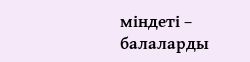міндеті – балаларды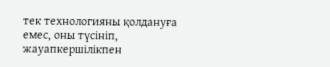тек технологияны қолдануға емес, оны түсініп, жауапкершілікпен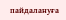пайдалануға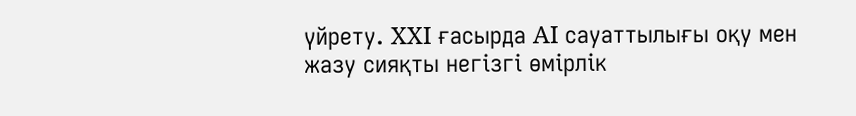үйрету. XXI ғасырда AI сауаттылығы оқу мен жазу сияқты негізгі өмірлік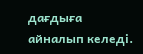дағдыға айналып келеді.